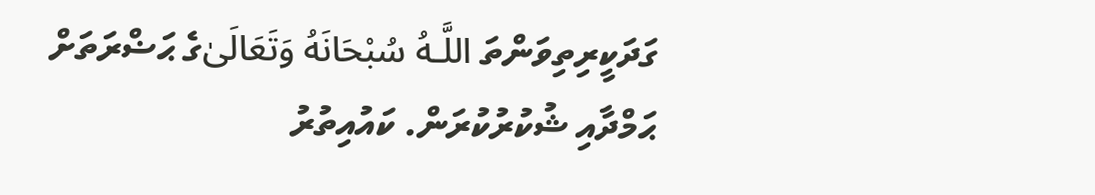ގަދަކީރިތިވަންތަ اللَّـهُ سُبْحَانَهُ وَتَعَالَىٰގެ ޙަޟްރަތަށް ޙަމްދާއި ޝުކުރުކުރަން. ކައުއިތުރު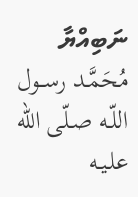ނަބިއްޔާ مُحَمَّـد رســول اللّـه صـلّى الله علـيـه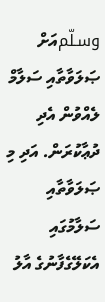وسـلّمއަށް ޞަލަވާތާއި ސަލާމް ލެއްވުން އެދި ދުޢާކުރަން. އަދި މި ޞަލަވާތާއި ސަލާމުގައި އެކަލޭގެފާނުގެ އާލު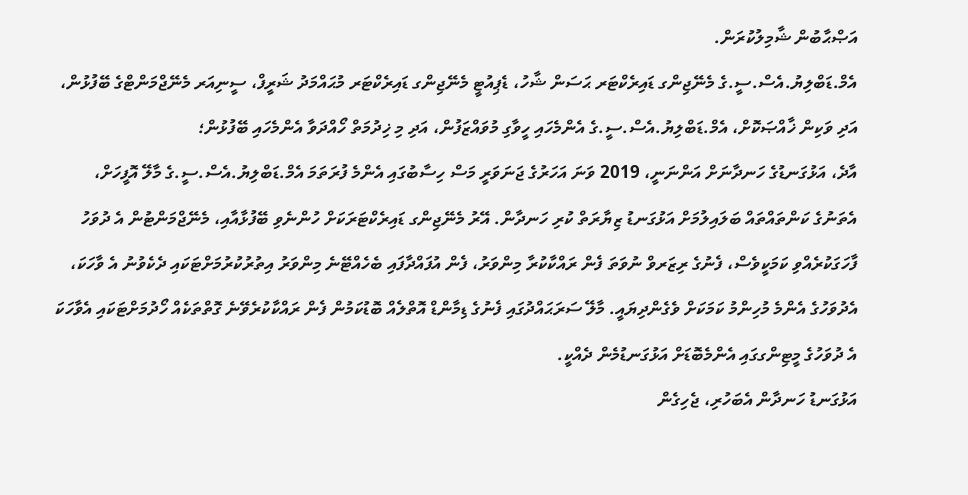އަޞްޙާބުން ޝާމިލުކުރަން.
އެމް.ޑަބްލިޔު.އެސް.ސީ.ގެ މެނޭޖިންގ ޑައިރެކްޓަރ ޙަސަން ޝާހު، ޑެޕިއުޓީ މެނޭޖިންގ ޑައިރެކްޓަރ މުޙައްމަދު ޝަރީފް، ސީނިއަރ މެނޭޖްމަންޓްގެ ބޭފުޅުން، އަދި ވަކިން ޚާއްޞަކޮށް، އެމް.ޑަބްލިޔު.އެސް.ސީ.ގެ އެންމެހައި ހީވާގި މުވައްޒަފުން، އަދި މި ޚިދުމަތް ހޯއްދަވާ އެންމެހައި ބޭފުޅުން؛
އާދެ، އަޅުގަނޑުގެ ހަނދާނަށް އަންނަނީ، 2019 ވަނަ އަހަރުގެ ޖަނަވަރީ މަސް ހިސާބުގައި އެންމެ ފުރަތަމަ އެމް.ޑަބްލިޔު.އެސް.ސީ.ގެ މާލޭ އޮފީހަށް، އެތަނުގެ ކަންތައްތައް ބަލައިލުމަށް އަޅުގަނޑު ޒިޔާރަތް ކުރި ހަނދާން. އޭރު މެނޭޖިންގ ޑައިރެކްޓަރަކަށް ހުންނެވި ބޭފުޅާއާއި، މެނޭޖްމަންޓުން އެ ދުވަހު ފާހަގަކުރެއްވި ކަމަކީވެސް، ފެނުގެ ރިޒަރވް ނުވަތަ ފެން ރައްކާކުރާ މިންވަރު، ފެން އުފައްދާފައި ބެހެއްޓޭނެ މިންވަރު އިތުރުކުރުމަށްޓަކައި ދެކެވުނު އެ ވާހަކަ، އެދުވަހުގެ އެންމެ މުހިންމު ކަމަކަށް ވެގެންދިޔައީ. މާލޭ ސަރަޙައްދުގައި ފެނުގެ ޑިމާންޑް އޮތްލެއް ބޮޑުކަމުން ފެން ރައްކާކުރެވޭނެ ގޮތްތަކެއް ހޯދުމަށްޓަކައި އެވާހަކަ އެ ދުވަހުގެ މީޓިންގގައި އެންމެބޮޑަށް އަޅުގަނޑުމެން ދެއްކީ.
އަޅުގަނޑު ހަނދާން އެބަހުރި، ޖެހިގެން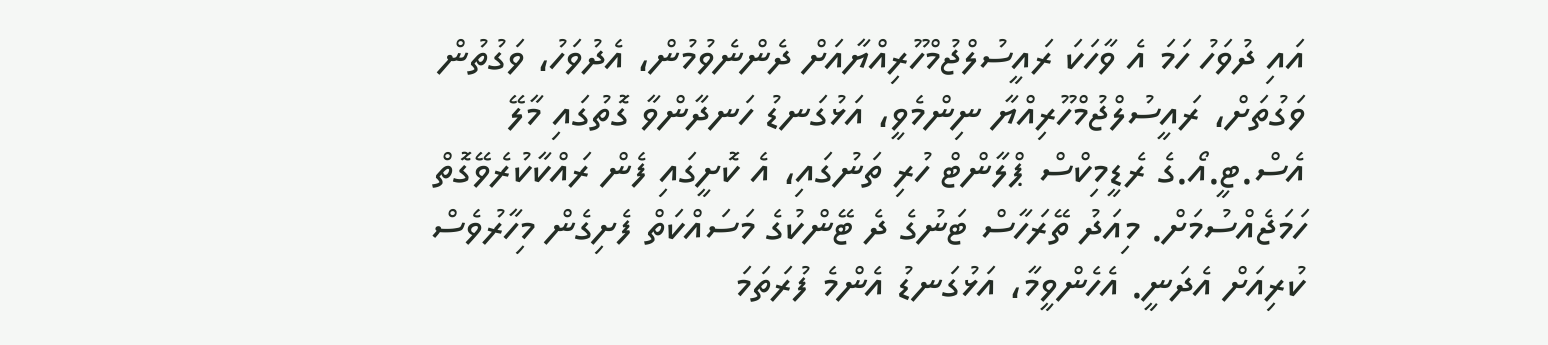އައި ދުވަހު ހަމަ އެ ވާހަކަ ރައީސުލްޖުމްހޫރިއްޔާއަށް ދެންނެވުމުން، އެދުވަހު، ވަގުތުން ވަގުތަށް، ރައީސުލްޖުމްހޫރިއްޔާ ނިންމެވީ، އަޅުގަނޑު ހަނދާންވާ ގޮތުގައި މާލޭ އެސް.ޓީ.އޯ.ގެ ރެޑީމިކްސް ޕްލާންޓް ހުރި ތަނުގައި، އެ ކޮށީގައި ފެން ރައްކާކުރެވޭގޮތް ހަމަޖެއްސުމަށް. މިއަދު ތޭރަހާސް ޓަނުގެ ދެ ޓޭންކުގެ މަސައްކަތް ފެށިގެން މިހާރުވެސް ކުރިއަށް އެދަނީ. އެހެންވީމާ، އަޅުގަނޑު އެންމެ ފުރަތަމަ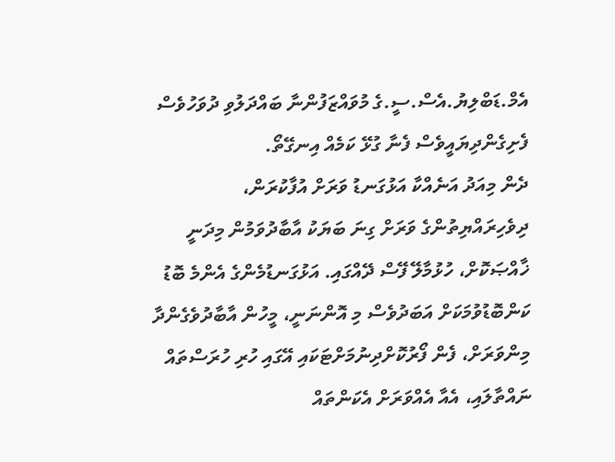އެމް.ޑަބްލިޔު.އެސް.ސީ.ގެ މުވައްޒަފުންނާ ބައްދަލުވި ދުވަހުވެސް ފެށިގެންދިޔައީވެސް ފެނާ ގުޅޭ ކަމެއް އިނގޭތޯ.
ދެން މިއަދު އަނެއްކާ އަޅުގަނޑު ވަރަށް އުފާކުރަން، ދިވެހިރައްޔިތުންގެ ވަރަށް ގިނަ ބަޔަކު އާބާދުވަމުން މިދަނީ ޚާއްޞަކޮށް، ހުޅުމާލޭ ފޭސް ދޭއްގައި. އަޅުގަނޑުމެންގެ އެންމެ ބޮޑު ކަންބޮޑުވުމަކަށް އަބަދުވެސް މި އޮންނަނީ، މީހުން އާބާދުވެގެންދާ މިންވަރަށް، ފެން ފޯރުކޮށްދިނުމަށްޓަކައި އޭގައި ހުރި ހުރަސްތައް ނައްތާލައި، އެއާ އެއްވަރަށް އެކަންތައް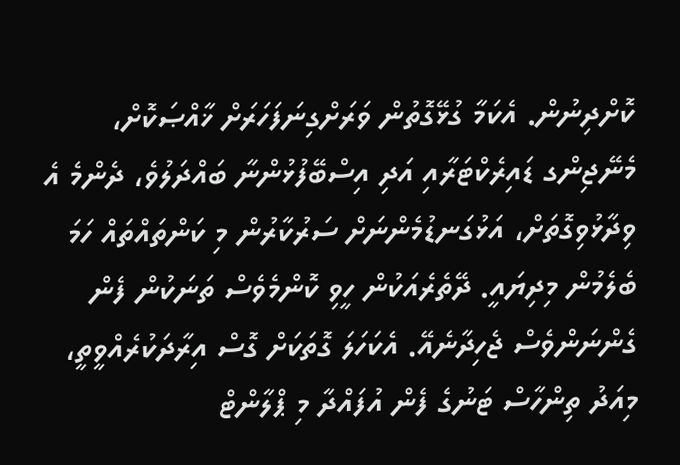ކޮށްދިނުން. އެކަމާ ގުޅޭގޮތުން ވަރަށްގިނަފަހަރަށް ޚާއްޞަކޮށް، މެނޭޖިންގ ޑައިރެކްޓަރާއި އަދި އިސްބޭފުޅުންނާ ބައްދަލުވެ، ދެންމެ އެ ވިދާޅުވިގޮތަށް، އަޅުގަނޑުމެންނަށް ސަރުކާރުން މި ކަންތައްތައް ހަމަ ބެލެމުން މިދިޔައީ. ދޭތެރެއަކުން ހީވި ކޮންމެވެސް ތަނަކުން ފެން ގެންނަންވެސް ޖެހިދާނެއޭ. އެކަހަލަ ގޮތަކަށް ގޮސް އިރާދަކުރެއްވީތީ، މިއަދު ތިންހާސް ޓަނުގެ ފެން އުފައްދާ މި ޕްލާންޓް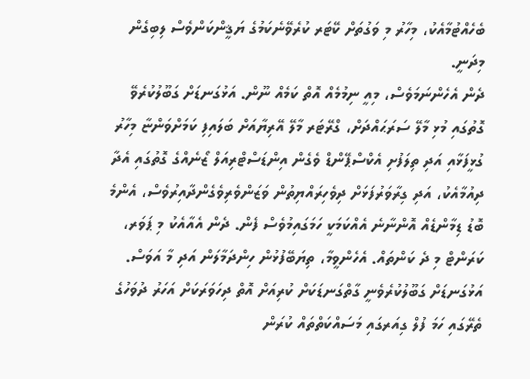ބެހެއްޓުމާއެކު، މިހާރު މި ވަގުތަށް ކޭޓަރ ކުރެވޭނެކަމުގެ ޔަޤީންކަންވެސް ލިބިގެން މިދަނީ.
ދެން އެހެންނަމަވެސް، މިއީ ނިމުމެއް އޮތް ކަމެއް ނޫން. އަޅުގަނޑަށް ގަބޫލުކުރެވޭ ގޮތުގައި މުޅި މާލޭ ސަރަޙައްދަށް، ގްރޭޓަރ މާލޭ އޭރިޔާއަށް ބަލައިފި ކަމަށްވަންޏާ މިހާރު ގުޅީފަޅާއި އަދި ތިލަފުށި އެކްސްޕޭންޑް ވެގެން އިންޑަސްޓްރިއަލް ޒޯނެއްގެ ގޮތުގައި އެދާ ދިއުމާއެކު، އަދި ގިރާވަރުފަޅަށް ދިވެހިރައްޔިތުން ވަޒަންވެރިވެގެންދާއިރުވެސް، އެންމެ ބޮޑު ޑިމާންޑެއް އޮންނާނެ އެއްކަމަކީ ހަމަގައިމުވެސް ފެން. ދެން އެއާއެކު މި ޕަވަރ، ކަރަންޓް މި ދެ ކަންތައް. އެހެންވީމާ، ތިޔަބޭފުޅުން ހިންދަމާލަން އަދި މާ އަވަސް. އަޅުގަނޑަށް ގަބޫލުކުރެވެނީ ގާތްގަނޑަކަށް ކުރިއަށް އޮތް ދިހަވަރަކަށް އަހަރު ދުވަހުގެ ތެރޭގައި ހަމަ ފުލް ގިއަރގައި މަސައްކަތްތައް ކުރަން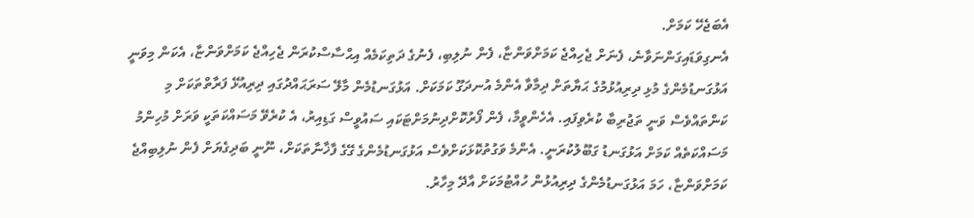އެބަޖެހޭ ކަމަށް.
އެނގިވަޑައިގަންނަވާނެ، ފެނަށް ޖެހިއްޖެ ކަމަށްވަންޏާ، ފެން ނުލިބި، ފެނުގެ ދަތިކަމެއް އިޙްސާސްކުރަން ޖެހިއްޖެ ކަމަށްވަންޏާ، އެކަން މިވަނީ އަޅުގަނޑުމެންގެ މުޅި ދިރިއުޅުމުގެ ޙަޔާތަށް ދިމާވާ އެންމެ އުނދަގޫ ކަމަކަށް. އަޅުގަނޑުމެން މާލޭ ސަރަޙައްދުގައި ދިރިއުޅޭ ފަރާތްތަކަށް މި ކަންތައްވެސް ވަނީ ތަޖުރިބާ ކުރެވިފައި. އެހެންވީމާ، ފެން ފޯރުކޮށްދިނުމަށްޓަކައި ސައުވީސް ގަޑިއިރު، އެ ކުރެވޭ މަސައްކަތަކީ ވަރަށް މުހިންމު މަސައްކަތެއް ކަމަށް އަޅުގަނޑު ގަބޫލުކުރަނީ. އެންމެ ވަގުތުކޮޅަކަށްވެސް އަޅުގަނޑުމެންގެ ގޭގެ ފާޚާނާތަކަށް، ނޫނީ ބަދިގެޔަށް ފެން ނުލިބިއްޖެ ކަމަށްވަންޏާ، ހަމަ އަޅުގަނޑުމެންގެ ދިރިއުޅުން ހުއްޓުމަކަށް އާދޭ މިހާރު.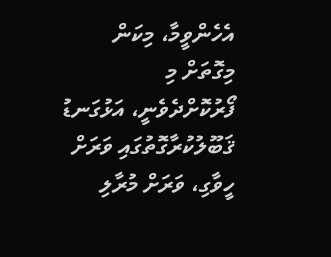އެހެންވީމާ، މިކަން މިގޮތަށް މި ފޯރުކޮށްދެވެނީ، އަޅުގަނޑު ޤަބޫލުކުރާގޮތުގައި ވަރަށް ހީވާގި، ވަރަށް މުރާލި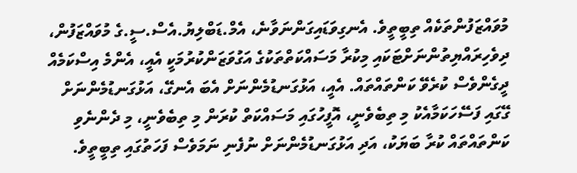މުވައްޒަފުންތަކެއް ތިބީތީވެ. އެނގިވަޑައިގަންނަވާނެ، އެމް.ޑަބްލިޔު.އެސް.ސީ.ގެ މުވައްޒަފުން، ދިވެހިރައްޔިތުންނަށްޓަކައި މިކުރާ މަސައްކަތްތަކުގެ އަގުވަޒަންކުރުމަކީ އެއީ، އެންމެ އިސްކަމެއް ދީގެންވެސް ކުރެވޭ ކަންތައްތައް. އެއީ، އަޅުގަނޑުމެންނަށް އެބަ އެނގޭ، އަޅުގަނޑުމެންނަށް ގޭގައި ފަސޭހަކަމާއެކު މި ތިބެވެނީ، އޮފީހުގައި މަސައްކަތް ކުރަން މި ތިބެވެނީ، މި ދެންނެވި ކަންތައްތައް ކުރާ ބަޔަކު، އަދި އަޅުގަނޑުމެންނަށް ނުފެނި ނަމަވެސް ފަހަތުގައި ތިބީތީވެ.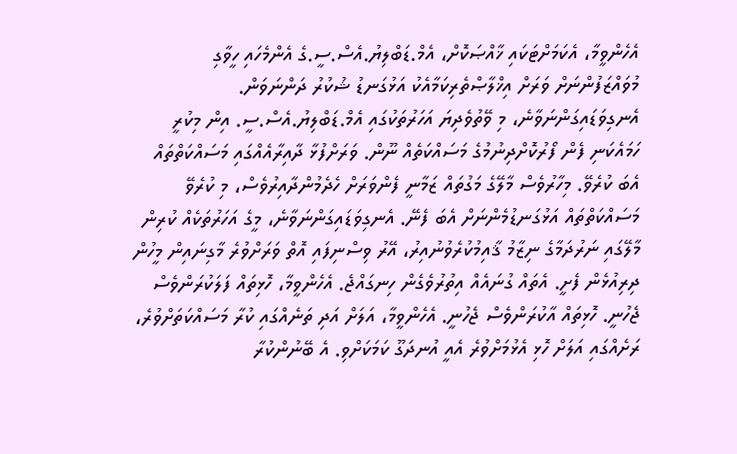އެހެންވީމާ، އެކަމަށްޓަކައި ޚާއްޞަކޮށް، އެމް.ޑަބްލިޔު.އެސް.ސީ.ގެ އެންމެހައި ހީވާގި މުވައްޒަފުންނަށް ވަރަށް އިޚްލާޞްތެރިކަމާއެކު އަޅުގަނޑު ޝުކުރު ދަންނަވަން.
އެނގިވަޑައިގަންނަވާނެ، މި ވޭތުވެދިޔަ އަހަރުތަކުގައި އެމް.ޑަބްލިޔު.އެސް.ސީ. އިން މިކުރީ ހަމައެކަނި ފެން ފޯރުކޮށްދިނުމުގެ މަސައްކަތެއް ނޫން. ވަރަށްފުޅާ ދާއިރާއެއްގައި މަސައްކަތްތައް އެބަ ކުރެވޭ. މިހާރުވެސް މާލޭގެ މަގުތައް ޒަމާނީ ފެންވަރަށް ހެދެމުންދާއިރުވެސް، މި ކުރެވޭ މަސައްކަތްތައް އަޅުގަނޑުމެންނަށް އެބަ ފެނޭ. އެނގިވަޑައިގަންނަވާނެ، މީގެ އަހަރުތަކެއް ކުރިން މާލޭގައި ނަރުދަމާގެ ނިޒާމު ޤާއިމުކުރެވުނުއިރު، އޭރު ވިސްނިފައި އޮތް ވަރަށްވުރެ މާގިނައިން މީހުން ދިރިއުޅެން ފެށީ. އެތައް ގުނައެއް އިތުރުވެގެން ހިނގައްޖެ. އެހެންވީމާ، ހޮޅިތައް ފަލަކުރަންވެސް ޖެހުނީ. ހޮޅިތައް އާކުރަންވެސް ޖެހުނީ. އެހެންވީމާ، އަލަށް އަދި ތަނެއްގައި ކުރާ މަސައްކަތަށްވުރެ، ރަށެއްގައި އަލަށް ހޮޅި އެޅުމަށްވުރެ އެއީ އުނދަގޫ ކަމަކަށްވި. އެ ބޭނުންކުރާ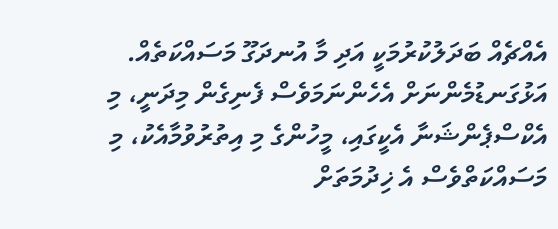އެއްޗެއް ބަދަލުކުރުމަކީ އަދި މާ އުނދަގޫ މަސައްކަތެއް. އަޅުގަނޑުމެންނަށް އެހެންނަމަވެސް ފެނިގެން މިދަނީ، މި އެކްސްޕެންޝަނާ އެކީގައި، މީހުންގެ މި އިތުރުވުމާއެކު، މި މަސައްކަތްވެސް އެ ޚިދުމަތަށް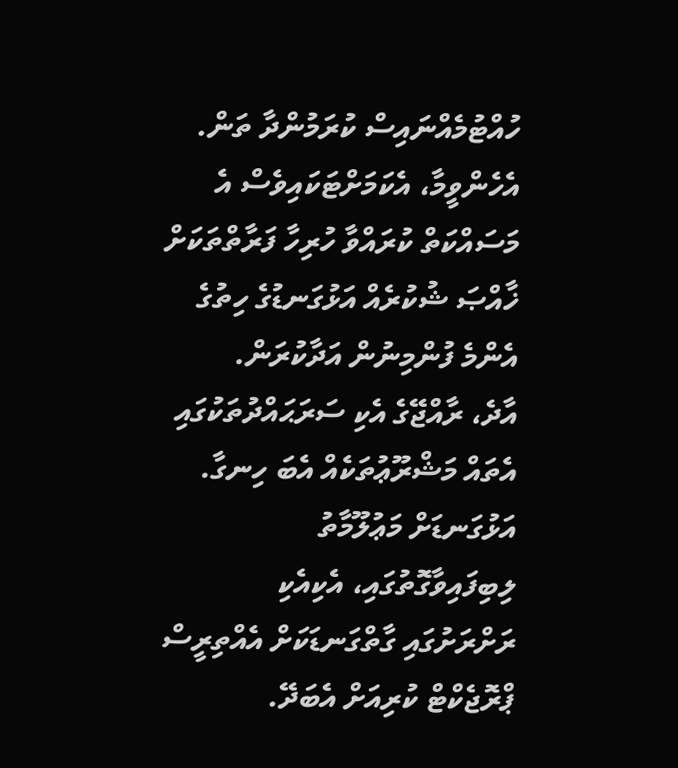ހުއްޓުމެއްނައިސް ކުރަމުންދާ ތަން. އެހެންވީމާ، އެކަމަށްޓަކައިވެސް އެ މަސައްކަތް ކުރައްވާ ހުރިހާ ފަރާތްތަކަށް ޚާއްޞަ ޝުކުރެއް އަޅުގަނޑުގެ ހިތުގެ އެންމެ ފުންމިނުން އަދާކުރަން.
އާދެ، ރާއްޖޭގެ އެކި ސަރަޙައްދުތަކުގައި އެތައް މަޝްރޫޢުތަކެއް އެބަ ހިނގާ. އަޅުގަނޑަށް މަޢުލޫމާތު ލިބިފައިވާގޮތުގައި، އެކިއެކި ރަށްރަށުގައި ގާތްގަނޑަކަށް އެއްތިރީސް ޕްރޮޖެކްޓް ކުރިއަށް އެބަދޭ.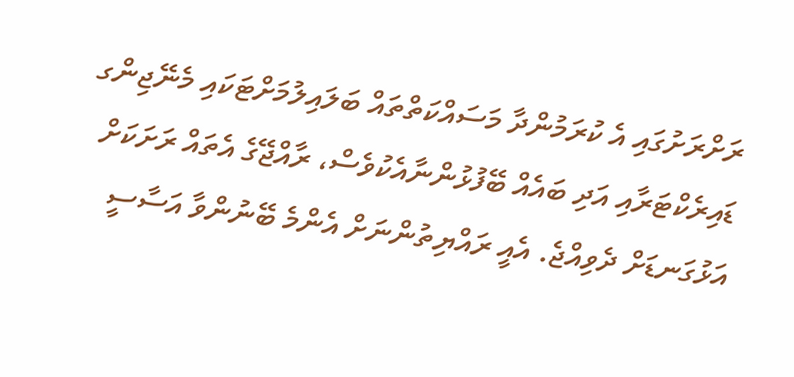ރަށްރަށުގައި އެ ކުރަމުންދާ މަސައްކަތްތައް ބަލައިލުމަށްޓަކައި މެނޭޖިންގ ޑައިރެކްޓަރާއި އަދި ބައެއް ބޭފުޅުންނާއެކުވެސް، ރާއްޖޭގެ އެތައް ރަށަކަށް އަޅުގަނޑަށް ދެވިއްޖެ. އެއީ ރައްޔިތުންނަށް އެންމެ ބޭނުންވާ އަސާސީ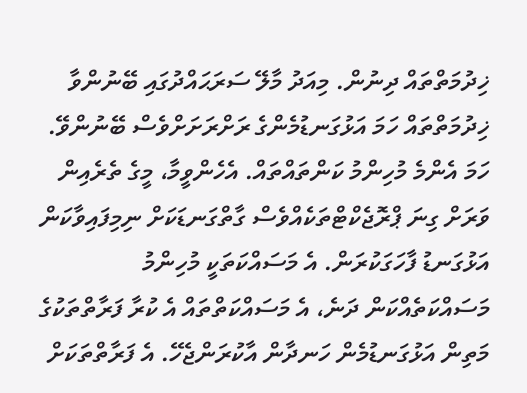ޚިދުމަތްތައް ދިނުން. މިއަދު މާލޭ ސަރަޙައްދުގައި ބޭނުންވާ ޚިދުމަތްތައް ހަމަ އަޅުގަނޑުމެންގެ ރަށްރަށަށްވެސް ބޭނުންވޭ. ހަމަ އެންމެ މުހިންމު ކަންތައްތައް. އެހެންވީމާ، މީގެ ތެރެއިން ވަރަށް ގިނަ ޕްރޮޖެކްޓްތަކެއްވެސް ގާތްގަނޑަކަށް ނިމިފައިވާކަން އަޅުގަނޑު ފާހަގަކުރަން. އެ މަސައްކަތަކީ މުހިންމު މަސައްކަތެއްކަން ދަނެ، އެ މަސައްކަތްތައް އެ ކުރާ ފަރާތްތަކުގެ މަތިން އަޅުގަނޑުމެން ހަނދާން އާކުރަންޖެހޭ. އެ ފަރާތްތަކަށް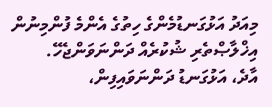މިއަދު އަޅުގަނޑުމެންގެ ހިތުގެ އެންމެ ފުންމިނުން އިޚްލާޞްތެރި ޝުކުރެއް ދަންނަވަންޖެހޭ.
އާދެ، އަޅުގަނޑު ދަންނަވައިފިން،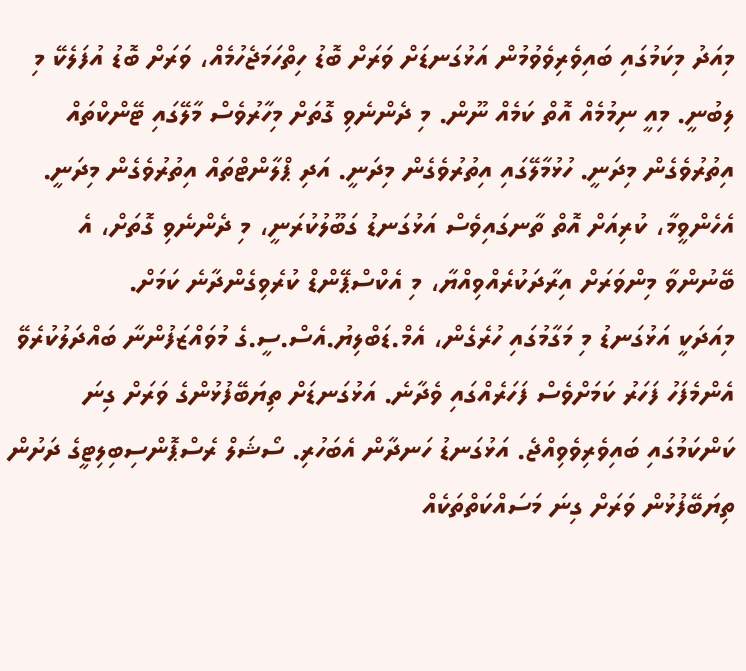މިއަދު މިކަމުގައި ބައިވެރިވެވުމުން އަޅުގަނޑަށް ވަރަށް ބޮޑު ހިތްހަމަޖެހުމެއް، ވަރަށް ބޮޑު އުފަލެކޭ މި ލިބުނީ. މިއީ ނިމުމެއް އޮތް ކަމެއް ނޫން. މި ދެންނެވި ގޮތަށް މިހާރުވެސް މާލޭގައި ޓޭންކްތައް އިތުރުވެގެން މިދަނީ. ހުޅުމާލޭގައި އިތުރުވެގެން މިދަނީ. އަދި ޕްލާންޓްތައް އިތުރުވެގެން މިދަނީ. އެހެންވީމާ، ކުރިއަށް އޮތް ތާނގައިވެސް އަޅުގަނޑު ގަބޫލުކުރަނީ، މި ދެންނެވި ގޮތަށް، އެ ބޭނުންވާ މިންވަރަށް އިރާދަކުރެއްވިއްޔާ، މި އެކްސްޕޭންޑް ކުރެވިގެންދާނެ ކަމަށް.
މިއަދަކީ އަޅުގަނޑު މި މަގާމުގައި ހުރެގެން، އެމް.ޑަބްލިޔު.އެސް.ސީ.ގެ މުވައްޒަފުންނާ ބައްދަލުކުރެވޭ އެންމެފަހު ފަހަރު ކަމަށްވެސް ފަހަރެއްގައި ވެދާނެ. އަޅުގަނޑަށް ތިޔަބޭފުޅުންގެ ވަރަށް ގިނަ ކަންކަމުގައި ބައިވެރިވެވިއްޖެ. އަޅުގަނޑު ހަނދާން އެބަހުރި. ސޯޝަލް ރެސްޕޮންސިބިލިޓީގެ ދަށުން ތިޔަބޭފުޅުން ވަރަށް ގިނަ މަސައްކަތްތަކެއް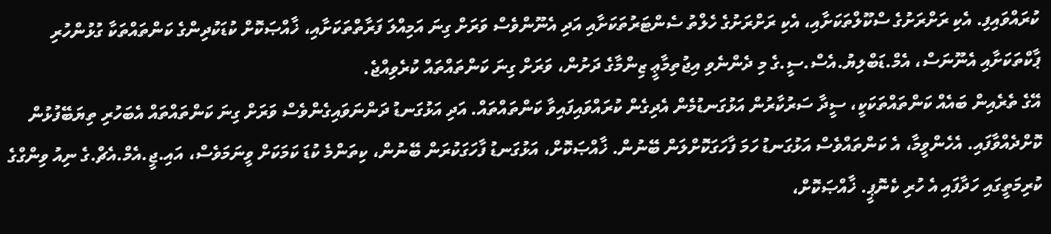ކުރައްވައިފި. އެކި ރަށްރަށުގެ ސްކޫލްތަކަށާއި، އެކި ރަށްރަށުގެ ހެލްތު ސެންޓަރުތަކަށާއި އަދި އެނޫންވެސް ވަރަށް ގިނަ އަމިއްލަ ފަރާތްތަކަށާއި، ޚާއްޞަކޮށް ކުޑަކުދިންގެ ކަންތައްތަކާ ގުޅުންހުރި ޕާކްތަކަށާއި އެނޫނަސް، އެމް.ޑަބްލިޔު.އެސް.ސީ.ގެ މި ދެންނެވި އިޖުތިމާޢީ ޒިންމާގެ ދަށުން، ވަރަށް ގިނަ ކަންތައްތައް ކުރެވިއްޖެ.
އޭގެ ތެރެއިން ބައެއް ކަންތައްތަކަކީ، ސީދާ ސަރުކާރުން އަޅުގަނޑުމެން އެދިގެން ކުރައްވައިފައިވާ ކަންތައްތައް. އަދި އަޅުގަނޑު ދަންނަވައިގެންވެސް ވަރަށް ގިނަ ކަންތައްތައް އެބަހުރި ތިޔަބޭފުޅުން ކޮށްދެއްވާފައި. އެހެންވީމާ، އެ ކަންތައްވެސް އަޅުގަނޑު ހަމަ ފާހަގަކޮށްލަން ބޭނުން. ޚާއްޞަކޮށް، އަޅުގަނޑު ފާހަގަކުރަން ބޭނުން، ކިތަންމެ ކުޑަ ކަމަކަށް ވީނަމަވެސް، އައި.ޖީ.އެމް.އެޗް.ގެ ނިއު ވިންގްގެ ކުރިމަތީގައި ހަދާފައި އެ ހުރި ކެނޮޕީ. ޚާއްޞަކޮށް،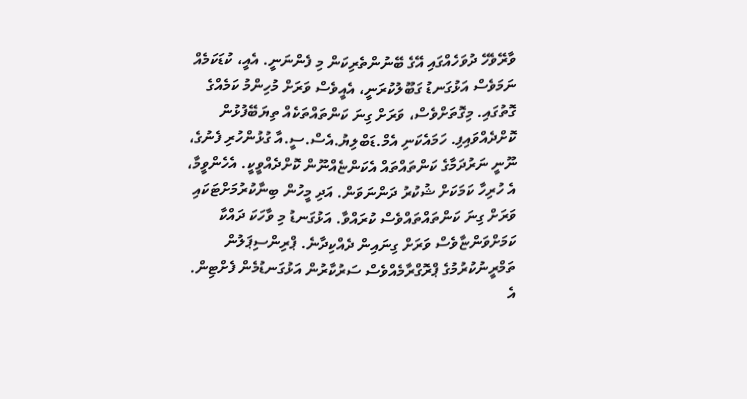ވާރޭވެހޭ ދުވަހެއްގައި އޭގެ ބޭނުންތެރިކަން މި ފެންނަނީ. އެއީ، ކުޑަކަމެއް ނަމަވެސް އަޅުގަނޑު ގަބޫލުކުރަނީ، އެއީވެސް ވަރަށް މުހިންމު ކަމެއްގެ ގޮތުގައި. މިގޮތަށްވެސް، ވަރަށް ގިނަ ކަންތައްތަކެއް ތިޔަބޭފުޅުން ކޮށްދެއްވައިފި. ހަމައެކަނި އެމް.ޑަބްލިޔު.އެސް.ސީ.އާ ގުޅުންހުރި ފެނުގެ، ނޫނީ ނަރުދަމާގެ ކަންތައްތައް އެކަންޏެއްނޫން ކޮށްދެއްވީކީ. އެހެންވީމާ، އެ ހުރިހާ ކަމަކަށް ޝުކުރު ދަންނަވަން. އަދި މީހުން ބިނާކުރުމަށްޓަކައި ވަރަށް ގިނަ ކަންތައްތައްވެސް ކުރައްވާ. އަޅުގަނޑު މި ވާހަކަ ދައްކާ ކަމަށްވަންޏާވެސް ވަރަށް ގިނައިން ދެއްކިދާނެ. ޕްރިންސިޕަލުން ތަމްރީނުކުރުމުގެ ޕްރޮގްރާމެއްވެސް ސަރުކާރުން އަޅުގަނޑުމެން ފެށްޓިން. އެ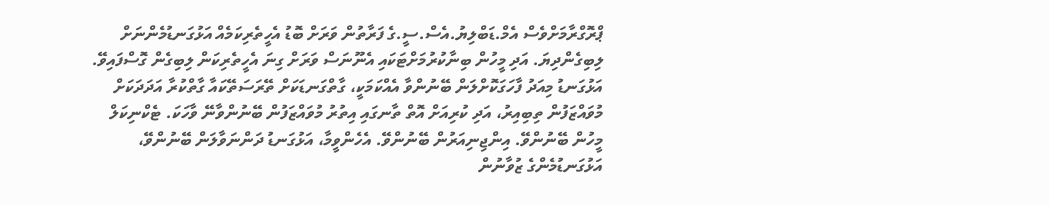ޕްރޮގްރާމަށްވެސް އެމް.ޑަބްލިޔު.އެސް.ސީ.ގެ ފަރާތުން ވަރަށް ބޮޑު އެހީތެރިކަމެއް އަޅުގަނޑުމެންނަށް ލިބިގެންދިޔަ. އަދި މީހުން ބިނާކުރުމަށްޓަކައި އެނޫނަސް ވަރަށް ގިނަ އެހީތެރިކަން ލިބިގެން ގޮސްފައިވޭ.
އަޅުގަނޑު މިއަދު ފާހަގަކޮށްލަން ބޭނުންވާ އެއްކަމަކީ، ގާތްގަނޑަކަށް ތޭރަސަތޭކައާ ގާތްކުރާ އަދަދަކަށް މުވައްޒަފުން ތިބިއިރު، އަދި ކުރިއަށް އޮތް ތާނގައި އިތުރު މުވައްޒަފުން ބޭނުންވާނޭ ވާހަކަ. ޓެކްނިކަލް މީހުން ބޭނުންވޭ. އިންޖިނިއަރުން ބޭނުންވޭ. އެހެންވީމާ، އަޅުގަނޑު ދަންނަވާލަން ބޭނުންވޭ، އަޅުގަނޑުމެންގެ ޒުވާނުން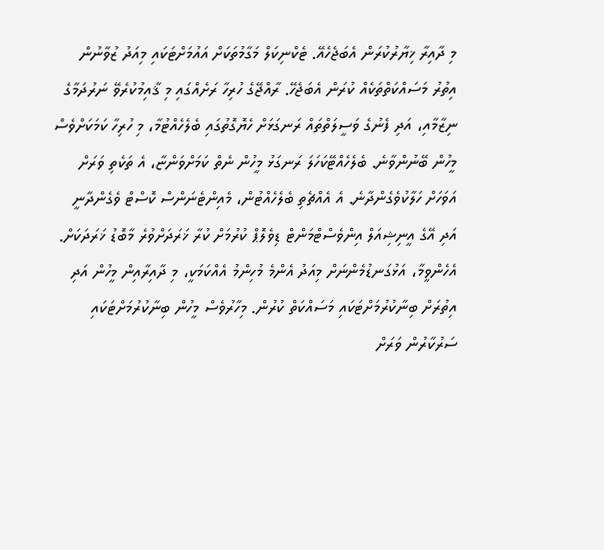މި ދާއިރާ ޚިޔާރުކުރަން އެބަޖެހެއޭ. ޓެކްނިކަލް މަގާމުތަކަށް އައުމަށްޓަކައި މިއަދު ޒުވާނުން އިތުރު މަސައްކަތްތަކެއް ކުރަން އެބަޖެހޭ. ރާއްޖޭގެ ހުރިހާ ރަށެއްގައި މި ޤާއިމުކުރެވޭ ނަރުދަމާގެ ނިޒާމާއި، އަދި ފެނުގެ ވަސީލަތްތައް ރަނގަޅަށް ހެޔޮގޮތުގައި ބެލެހެއްޓުމާ، މި ހުރިހާ ކަމަކަށްވެސް މީހުން ބޭނުންވާނެ. ބެލެހެއްޓޭކަހަލަ ރަނގަޅު މީހުން ނެތް ކަމަށްވަންޏާ، އެ ތަކެތި ވަރަށް އަވަހަށް ހަލާކުވެގެންދާނެ. އެ އެއްޗެތި ބެލެހެއްޓުން، މެއިންޓެނަންސް ކޮސްޓް ވެގެންދާނީ އަދި އޭގެ އީނިޝިއަލް އިންވެސްޓްމަންޓް ޑިވެލޮޕް ކުރުމަށް ކުރާ ޚަރަދަށްވުރެ މާބޮޑު ޚަރަދަކަށް.
އެހެންވީމާ، އަޅުގަނޑުމެންނަށް މިއަދު އެންމެ މުހިންމު އެއްކަމަކީ، މި ދާއިރާއިން މީހުން އަދި އިތުރަށް ބިނާކުރުމަށްޓަކައި މަސައްކަތް ކުރުން. މިހާރުވެސް މީހުން ބިނާކުރުމަށްޓަކައި ސަރުކާރުން ވަރަށް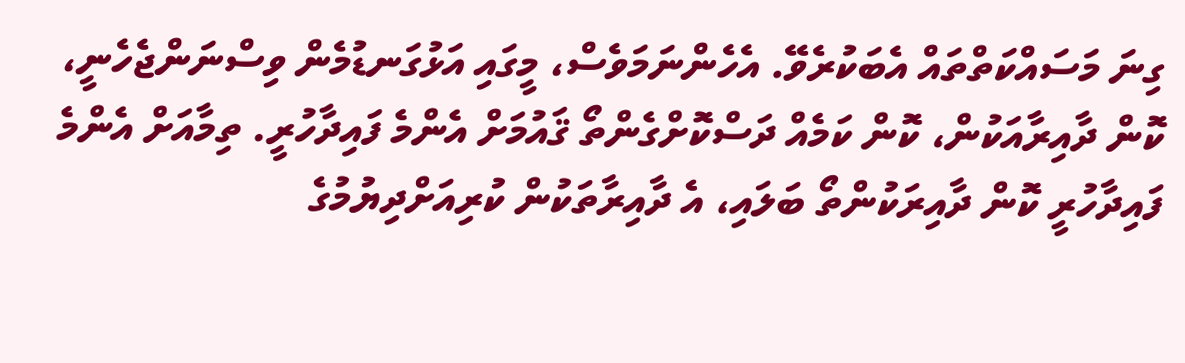ގިނަ މަސައްކަތްތައް އެބަކުރެވޭ. އެހެންނަމަވެސް، މީގައި އަޅުގަނޑުމެން ވިސްނަންޖެހެނީ، ކޮން ދާއިރާއަކުން، ކޮން ކަމެއް ދަސްކޮށްގެންތޯ ޤައުމަށް އެންމެ ފައިދާހުރީ. ތިމާއަށް އެންމެ ފައިދާހުރީ ކޮން ދާއިރަކުންތޯ ބަލައި، އެ ދާއިރާތަކުން ކުރިއަށްދިޔުމުގެ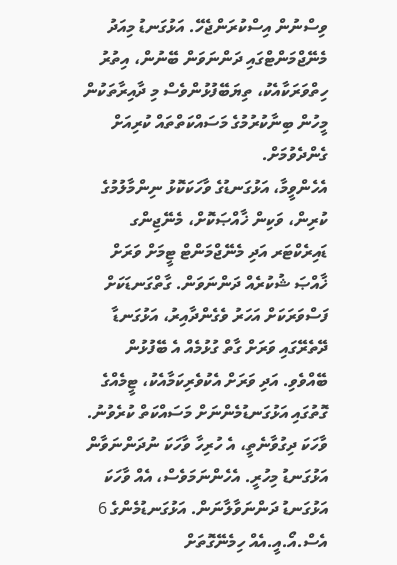ވިސްނުން އިސްކުރަންޖެހޭ. އަޅުގަނޑު މިއަދު މެނޭޖްމަންޓްގައި ދަންނަވަން ބޭނުން، އިތުރު ހިތްވަރަކާއެކު، ތިޔަބޭފުޅުންވެސް މި ދާއިރާތަކުން މީހުން ބިނާކުރުމުގެ މަސައްކަތްތައް ކުރިއަށް ގެންދެވުމަށް.
އެހެންވީމާ، އަޅުގަނޑުގެ ވާހަކަކޮޅު ނިންމާލުމުގެ ކުރިން، ވަކިން ޚާއްޞަކޮށް، މެނޭޖިންގ ޑައިރެކްޓަރ އަދި މެނޭޖްމަންޓް ޓީމަށް ވަރަށް ޚާއްޞަ ޝުކުރެއް ދަންނަވަން. ގާތްގަނޑަކަށް ފަސްވަރަކަށް އަހަރު ވެގެންދާއިރު، އަޅުގަނޑާ ދޭތެރޭގައި ވަރަށް ގާތް ގުޅުމެއް އެ ބޭފުޅުން ބޭއްވެވި. އަދި ވަރަށް އެކުވެރިކަމާއެކު، ޓީމެއްގެ ގޮތުގައި އަޅުގަނޑުމެންނަށް މަސައްކަތް ކުރެވުނު. ވާހަކަ ދިގުވާނެތީ، އެ ހުރިހާ ވާހަކަ ނުދަންނަވާން އަޅުގަނޑު މިހުރީ. އެހެންނަމަވެސް، އެއް ވާހަކަ އަޅުގަނޑު ދަންނަވާލާނަން. އަޅުގަނޑުމެންގެ 6 އެސް.އޯ.އީ.އެއް ހިމެނޭގޮތަށް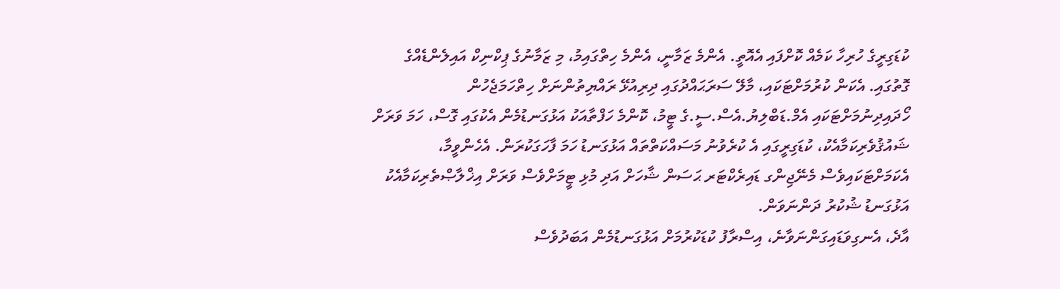ކުޑަގިރީގެ ހުރިހާ ކަމެއް ކޮށްފައި އެއޮތީ. އެންމެ ޒަމާނީ، އެންމެ ހިތްގައިމު، މި ޒަމާނުގެ ޕިކްނިކް އައިލެންޑެއްގެ ގޮތުގައި. އެކަން ކުރުމަށްޓަކައި، މާލޭ ސަރަޙައްދުގައި ދިރިއުޅޭ ރައްޔިތުންނަށް ހިތްހަމަޖެހުން ހޯދައިދިނުމަށްޓަކައި އެމް.ޑަބްލިޔު.އެސް.ސީ.ގެ ޓީމު، ކޮންމެ ހަފްތާއަކު އަޅުގަނޑުމެން އެކުގައި ގޮސް، ހަމަ ވަރަށް ޝައުޤުވެރިކަމާއެކު، ކުޑަގިރީގައި އެ ކުރެވުނު މަސައްކަތްތައް އަޅުގަނޑު ހަމަ ފާހަގަކުރަން. އެހެންވީމާ، އެކަމަށްޓަކައިވެސް މެނޭޖިންގ ޑައިރެކްޓަރ ޙަސަން ޝާހަށް އަދި މުޅި ޓީމަށްވެސް ވަރަށް އިޚްލާޞްތެރިކަމާއެކު އަޅުގަނޑު ޝުކުރު ދަންނަވަން.
އާދެ، އެނގިވަޑައިގަންނަވާނެ، އިސްރާފު ކުޑަކުރުމަށް އަޅުގަނޑުމެން އަބަދުވެސް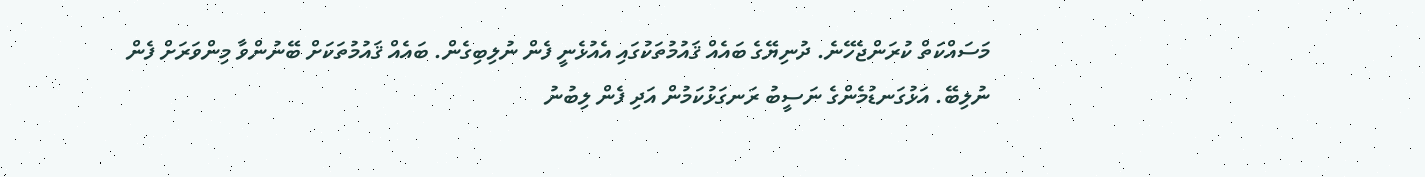މަސައްކަތް ކުރަންޖެހޭނެ. ދުނިޔޭގެ ބައެއް ޤައުމުތަކުގައި އެއުޅެނީ ފެން ނުލިބިގެން. ބައެއް ޤައުމުތަކަށް ބޭނުންވާ މިންވަރަށް ފެން ނުލިބޭ. އަޅުގަނޑުމެންގެ ނަސީބު ރަނގަޅުކަމުން އަދި ފެން ލިބުނު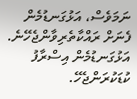ނަމަވެސް، އަޅުގަނޑުމެން ފެނަށް ރައްކާތެރިވާންޖެހޭނެ. އަޅުގަނޑުމެން އިސްރާފު ކުޑަކުރަންޖެހޭ.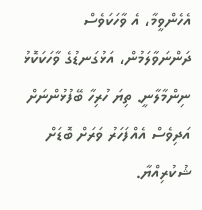އެހެންވީމާ، އެ ވާހަކަވެސް ދަންނަވާލަމުން، އަޅުގަނޑުގެ ވާހަކަކޮޅު ނިންމާލާނީ. ތިޔަ ހުރިހާ ބޭފުޅުންނަށް އަދިވެސް އެއްފަހަރު ވަރަށް ބޮޑަށް ޝުކުރިއްޔާ.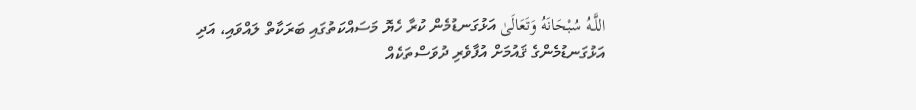اللَّـهُ سُبْحَانَهُ وَتَعَالَىٰ އަޅުގަނޑުމެން ކުރާ ހެޔޮ މަސައްކަތުގައި ބަރަކާތް ލައްވައި، އަދި އަޅުގަނޑުމެންގެ ޤައުމަށް އުފާވެރި ދުވަސްތަކެއް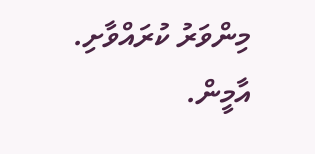މިންވަރު ކުރައްވާށި. އާމީން.